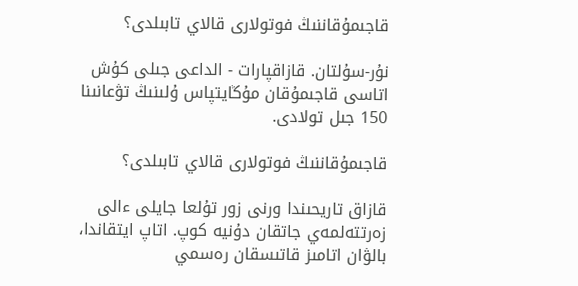قاجىمۇقاننىڭ فوتولارى قالاي تابىلدى؟

نۇر-سۇلتان. قازاقپارات - الداعى جىلى كۇش اتاسى قاجىمۇقان مۇڭايتپاس ۇلىنىڭ تۋعانىنا 150 جىل تولادى.

قاجىمۇقاننىڭ فوتولارى قالاي تابىلدى؟

قازاق تاريحىندا ورنى زور تۇلعا جايلى ءالى زەرتتەلمەي جاتقان دۇنيە كوپ. اتاپ ايتقاندا، بالۋان اتامىز قاتىسقان رەسمي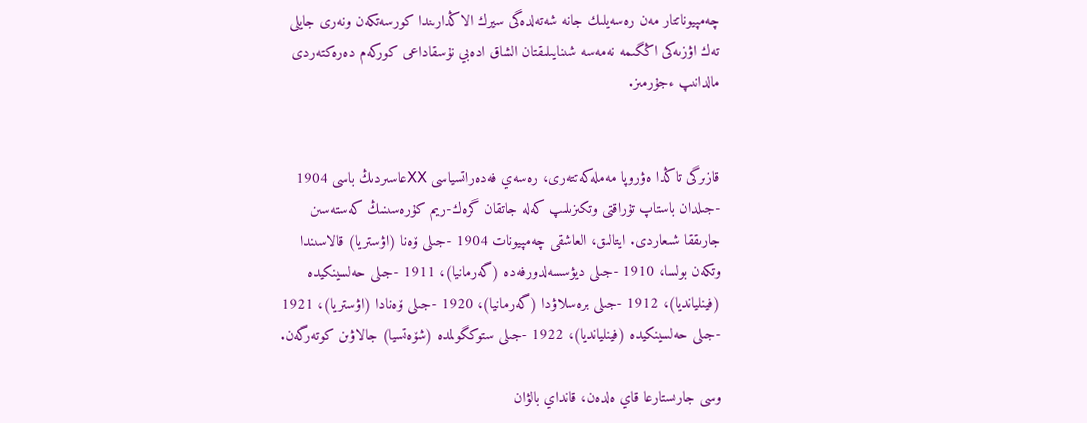چەمپيوناتتار مەن رەسەيلىك جانە شەتەلدەگى سيرك الاڭدارىندا كورسەتكەن ونەرى جايلى تەك اۋزىەكى اڭگىمە نەمەسە شىنايىلىقتان الشاق ادەبي نۇسقاداعى كوركەم دەرەكتەردى مالدانىپ ءجۇرمىز.


قازىرگى تاڭدا ەۋروپا مەملەكەتتەرى، رەسەي فەدەراتسياسى ⅩⅩعاسىردىڭ باسى 1904 -جىلدان باستاپ تۇراقتى وتكىزىلىپ كەلە جاتقان گرەك-ريم كۇرەسىنىڭ كەستەسىن جارىققا شىعاردى. ايتالىق، العاشقى چەمپيونات 1904 -جىلى ۆەنا (اۋستريا) قالاسىندا وتكەن بولسا، 1910 -جىلى ديۋسسەلدورفەدە (گەرمانيا)، 1911 -جىلى حەلسينكيدە (فينليانديا)، 1912 -جىلى برەسلاۋدا (گەرمانيا)، 1920 -جىلى ۆەنادا (اۋستريا)، 1921 -جىلى حەلسينكيدە (فينليانديا)، 1922 -جىلى ستوكگولمدە (شۆەتسيا) جالاۋىن كوتەرگەن.

وسى جارىستارعا قاي ەلدەن، قانداي بالۋان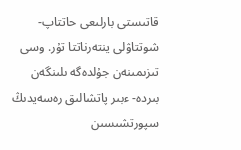قاتىستى بارلىعى حاتتاپ-شوتتاۋلى ينتەرناتتا تۇر. وسى تىزىمىنەن جۇلدەگە ىلىنگەن بىردە- ءبىر پاتشالىق رەسەيدىڭ سپورتشىسىن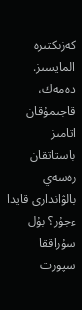كەزىكتىرە المايسىز. دەمەك، قاجىمۇقان اتامىز باستاتقان رەسەي بالۋاندارى قايدا ءجۇر؟ بۇل سۇراققا سپورت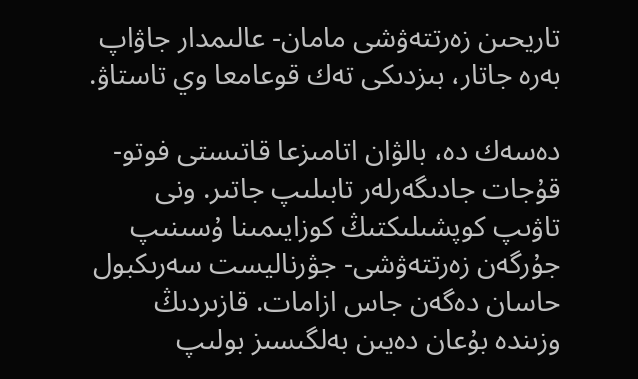تاريحىن زەرتتەۋشى مامان- عالىمدار جاۋاپ بەرە جاتار، بىزدىكى تەك قوعامعا وي تاستاۋ.

دەسەك دە، بالۋان اتامىزعا قاتىستى فوتو- قۇجات جادىگەرلەر تابىلىپ جاتىر. ونى تاۋىپ كوپشىلىكتىڭ كوزايىمىنا ۇسىنىپ جۇرگەن زەرتتەۋشى- جۋرناليست سەرىكبول حاسان دەگەن جاس ازامات. قازىردىڭ وزىندە بۇعان دەيىن بەلگىسىز بولىپ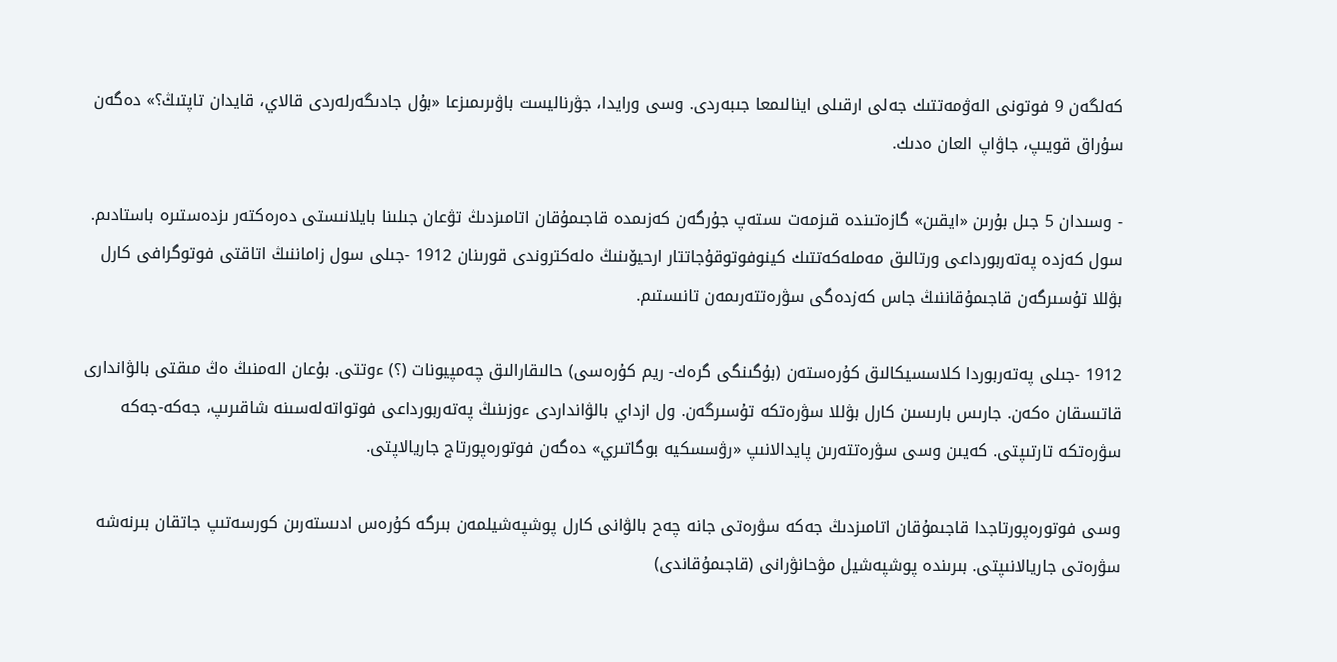كەلگەن 9 فوتونى الەۋمەتتىك جەلى ارقىلى اينالىمعا جىبەردى. وسى ورايدا، جۋرناليست باۋىرىمىزعا «بۇل جادىگەرلەردى قالاي، قايدان تاپتىڭ؟» دەگەن سۇراق قويىپ، جاۋاپ العان ەدىك.

- وسىدان 5 جىل بۇرىن «ايقىن» گازەتىندە قىزمەت ىستەپ جۇرگەن كەزىمدە قاجىمۇقان اتامىزدىڭ تۋعان جىلىنا بايلانىستى دەرەكتەر ىزدەستىرە باستادىم. سول كەزدە پەتەربورداعى ورتالىق مەملەكەتتىك كينوفوتوقۇجاتتار ارحيۆىنىڭ ەلەكتروندى قورىنان 1912 -جىلى سول زاماننىڭ اتاقتى فوتوگرافى كارل بۋللا تۇسىرگەن قاجىمۇقاننىڭ جاس كەزدەگى سۋرەتتەرىمەن تانىستىم.

1912 -جىلى پەتەربوردا كلاسسيكالىق كۇرەستەن (بۇگىنگى گرەك- ريم كۇرەسى) حالىقارالىق چەمپيونات (؟) ءوتتى. بۇعان الەمنىڭ ەڭ مىقتى بالۋاندارى قاتىسقان ەكەن. جارىس بارىسىن كارل بۋللا سۋرەتكە تۇسىرگەن. ول ازداي بالۋانداردى ءوزىنىڭ پەتەربورداعى فوتواتەلەسىنە شاقىرىپ، جەكە-جەكە سۋرەتكە تارتىپتى. كەيىن وسى سۋرەتتەرىن پايدالانىپ «رۋسسكيە بوگاتىري» دەگەن فوتورەپورتاج جاريالاپتى.

وسى فوتورەپورتاجدا قاجىمۇقان اتامىزدىڭ جەكە سۋرەتى جانە چەح بالۋانى كارل پوشپەشيلمەن بىرگە كۇرەس ادىستەرىن كورسەتىپ جاتقان بىرنەشە سۋرەتى جاريالانىپتى. بىرىندە پوشپەشيل مۋحانۋرانى (قاجىمۇقاندى)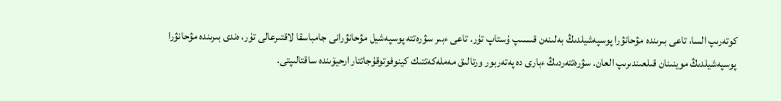كوتەرىپ السا، تاعى بىرىندە مۋحانۋرا پوسپەشيلدىڭ بەلىنەن قىسىپ ۇستاپ تۇر. تاعى ءبىر سۋرەتتە پوسپەشيل مۋحانۋرانى جامباسقا لاقتىرعالى تۇر، ەندى بىرىندە مۋحانۋرا پوسپەشيلدىڭ موينىنان قىلعىندىرىپ العان. سۋرەتتەردىڭ ءبارى دە پەتەربور ورتالىق مەملەكەتتىك كينوفوتوقۇجاتتار ارحيۆىندە ساقتالىپتى.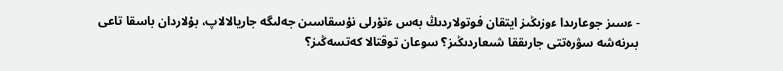- ءسىز جوعارىدا ءوزىڭىز ايتقان فوتولاردىڭ بەس ءتۇرلى نۇسقاسىن جەلىگە جاريالالاپ، بۇلاردان باسقا تاعى بىرنەشە سۋرەتتى جارىققا شىعاردىڭىز؟ سوعان توقتالا كەتسەڭىز؟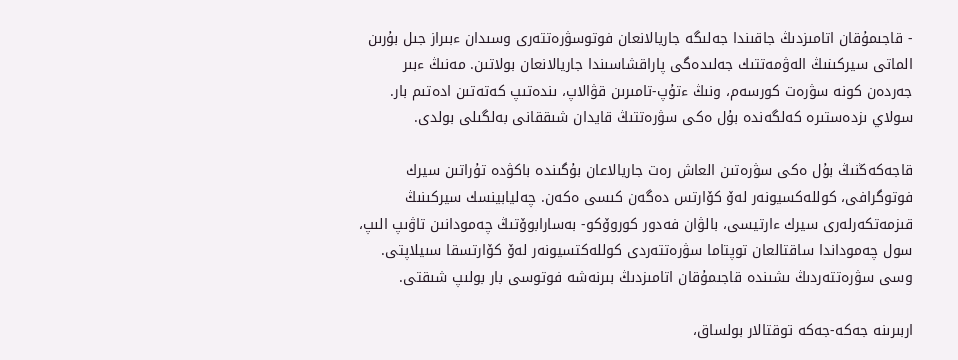- قاجىمۇقان اتامىزدىڭ جاقىندا جەلىگە جاريالانعان فوتوسۋرەتتەرى وسىدان ءبىراز جىل بۇرىن الماتى سيركىنىڭ الەۋمەتتىك جەلىدەگى پاراقشاسىندا جاريالانعان بولاتىن. مەنىڭ ءبىر جەردەن كونە سۋرەت كورسەم، ونىڭ ءتۇپ-تامىرىن قۋالاپ، ىندەتىپ كەتەتىن ادەتىم بار. سولاي ىزدەستىرە كەلگەندە بۇل ەكى سۋرەتتىڭ قايدان شىققانى بەلگىلى بولدى.

قاجەكەڭنىڭ بۇل ەكى سۋرەتىن العاش رەت جاريالاعان بۇگىندە باكۋدە تۇراتىن سيرك فوتوگرافى، كوللەكسيونەر لەۆ كۆارتس دەگەن كىسى ەكەن. چەليابينسك سيركىنىڭ قىزمەتكەرلەرى سيرك ءارتيسى، بالۋان فەدور كوروۆكو- بەسارابوۆتىڭ چەمودانىن تاۋىپ الىپ، سول چەموداندا ساقتالعان توپتاما سۋرەتتەردى كوللەكتسيونەر لەۆ كۆارتسقا سىيلاپتى. وسى سۋرەتتەردىڭ ىشىندە قاجىمۇقان اتامىزدىڭ بىرنەشە فوتوسى بار بولىپ شىقتى.

اربىرىنە جەكە-جەكە توقتالار بولساق،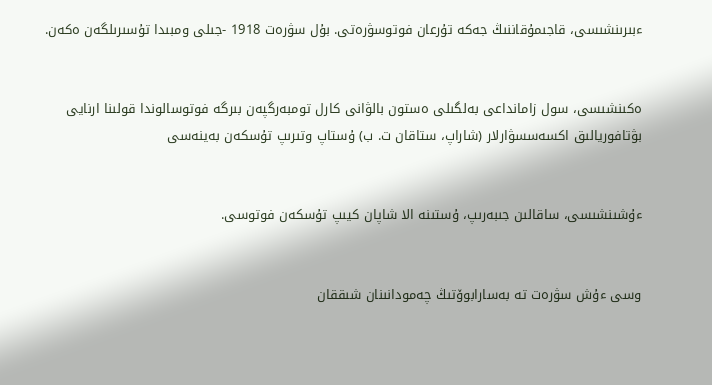ءبىرىنشىسى، قاجىمۇقاننىڭ جەكە تۇرعان فوتوسۋرەتى. بۇل سۋرەت 1918 -جىلى ومبىدا تۇسىرىلگەن ەكەن.


ەكىنشىسى، سول زامانداعى بەلگىلى ەستون بالۋانى كارل تومبەرگپەن بىرگە فوتوسالوندا قولىنا ارنايى بۋتافوريالىق اكسەسسۋارلار (شاراپ، ستاقان ت. ب) ۇستاپ وتىرىپ تۇسكەن بەينەسى


ءۇشىنشىسى، ساقالىن جىبەرىپ، ۇستىنە الا شاپان كيىپ تۇسكەن فوتوسى.


وسى ءۇش سۋرەت تە بەسارابوۆتىڭ چەمودانىنان شىققان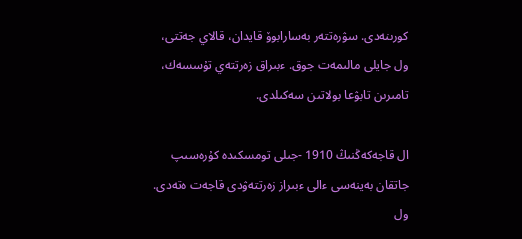كورىنەدى. سۋرەتتەر بەسارابوۆ قايدان، قالاي جەتتى، ول جايلى مالىمەت جوق. ءبىراق زەرتتەي تۇسسەك، تامىرىن تابۋعا بولاتىن سەكىلدى.

ال قاجەكەڭنىڭ 1910 -جىلى تومسكىدە كۇرەسىپ جاتقان بەينەسى ءالى ءبىراز زەرتتەۋدى قاجەت ەتەدى. ول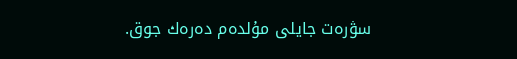سۋرەت جايلى مۇلدەم دەرەك جوق.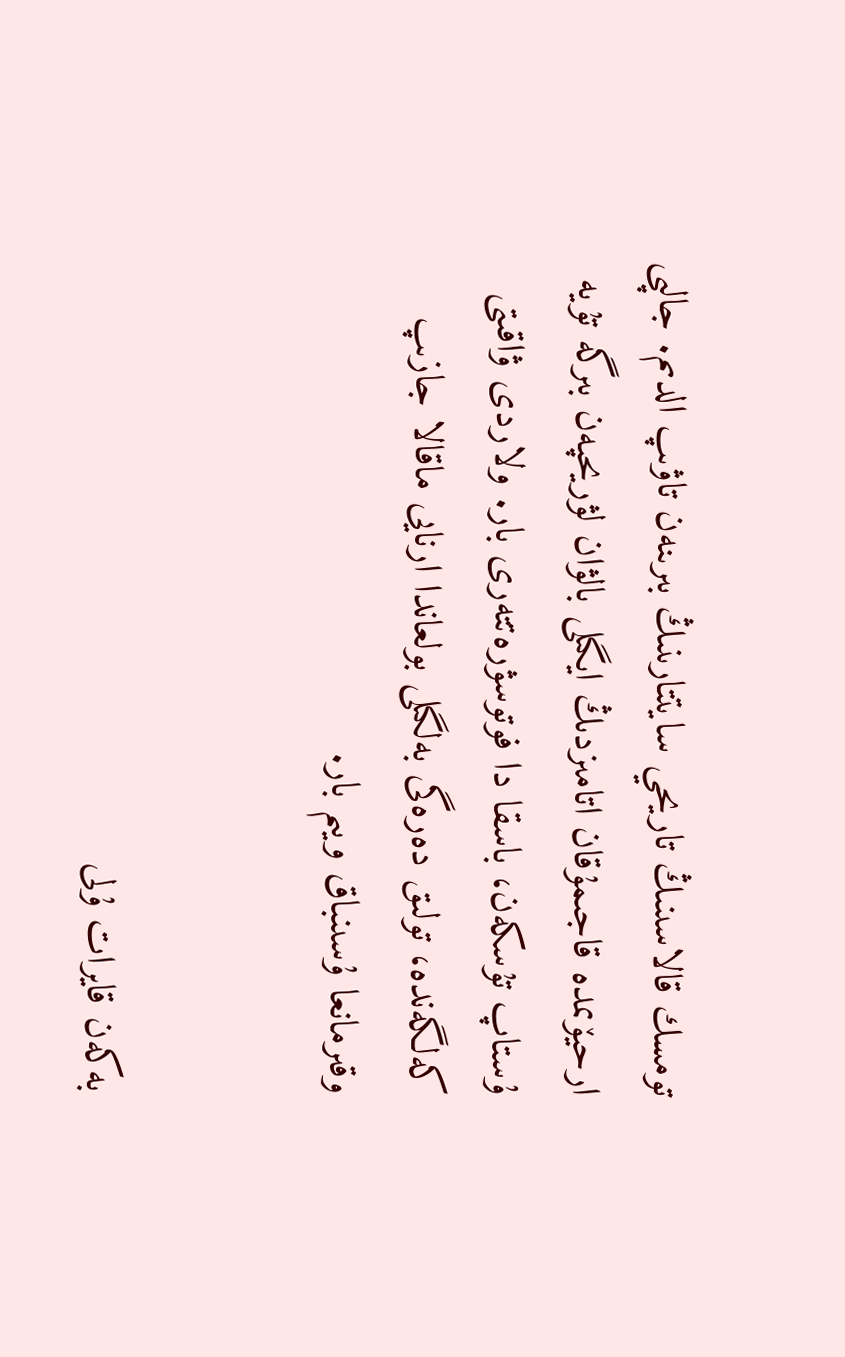تومسك قالاسىنىڭ تاريحي سايتتارىنىڭ بىرىنەن تاۋىپ الدىم. جالپى ارحيۆىمدە قاجىمۇقان اتامىزدىڭ ايگىلى بالۋان لۋريحپەن بىرگە تۇيە ۇستاپ تۇسكەن، باسقا دا فوتوسۋرەتتەرى بار. ولاردى ۋاقىتى كەلگەندە، تولىق دەرەگى بەلگىلى بولعاندا ارنايى ماقالا جازىپ وقىرمانعا ۇسىنباق ويىم بار.


بەكەن قايرات ۇلى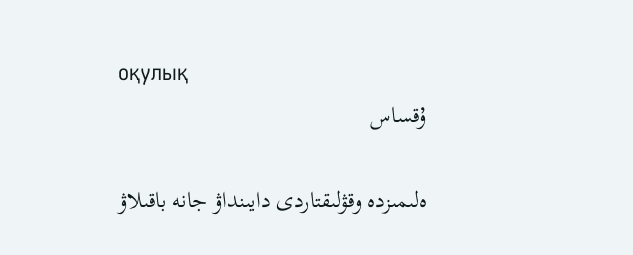оқулық
ۇقساس

ەلىمىزدە وقۋلىقتاردى دايىنداۋ جانە باقىلاۋ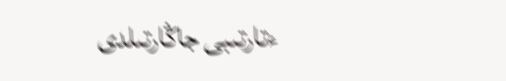ءتارتىبى جاڭارتىلدى